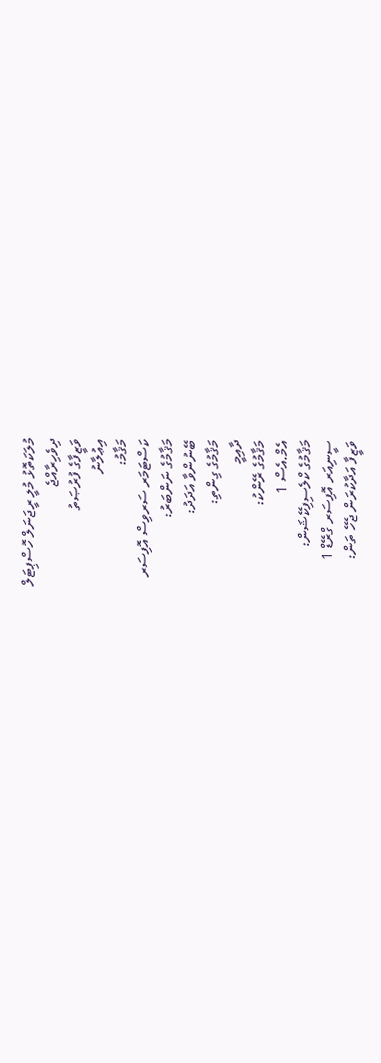މުލަކަތޮޅު މުލީ ރީޖަނަލް ހޮސްޕިޓަލް
ދިވެހިރާއްޖެ
ވަޒީފާގެ ފުރުޞަތު
އިޢުލާނު
މަޤާމު:
ކަސްޓަމަރ ސަރވިސް އޮފިސަރ
މަޤާމުގެ ނަންބަރު:
ބޭނުންވާ އަދަދު:
މަޤާމުގެ ގިންތި:
ދާއިމީ
މަޤާމުގެ ރޭންކު:
އެމް.އެސް 1
މަޤާމުގެ ކްލެސިފިކޭޝަން:
ސީނިއަރ އޮފިސަރ ގްރޭޑް 1
ވަޒީފާ އަދާކުރަން ޖެހޭ ތަން: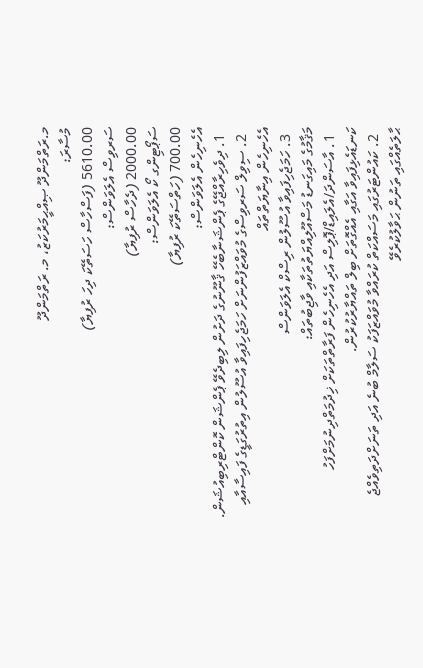މ.ރަތްމަންދޫ ޞިއްޙީމަރުކަޒު، މ. ރަތްމަންދޫ
މުސާރަ:
5610.00 (ފަސްހާސް ހަސަތޭކަ ދިހަ ރުފިޔާ)
ސަރވިސް އެލަވަންސް:
2000.00 (ދެހާސް ރުފިޔާ)
ސަޕޯޓިންގ ކޯ އެލަވަންސް:
700.00 (ހަތްސަތޭކަ ރުފިޔާ)
އެހެނިހެން އެލަވަންސް:
  1. ދިވެހިރާއްޖޭގެ ޕެންޝަނާބެހޭ ޤާނޫނުގެ ދަށުން ލިބިދެވޭ ޕެންޝަން ކޮންޓްރިބިއުޝަން.
  2. ސިވިލް ސަރވިސްގެ މުވައްޒަފުންނަށް ހަމަޖެހިފައިވާ އުސޫލުން އިތުރުގަޑީގެ ފައިސާއާއި   އެހެނިހެން އިނާޔަތްތައް
  3. ހަމަޖެހިފައިވާ އުސޫލުން ރިސްކް އެލަވަންސް
މަޤާމުގެ މައިގަނޑު މަސްއޫލިއްޔަތުތަކާއި ވާޖިބުތައް:
  1. އާސަންދަ/އެލައިޑް/ޕޮލިސް އަދި އެހެނިހެން ފަރާތްތަކަށް ޚިދުމަތްދިނުމަށްފަހު ކަނޑައެޅިފައިވާ އަގާއި އެއްގޮތަށް ބިލް ތައްޔާރުކުރުން.
  2. ކައުންޓަރުގައި މަސައްކަތް ކުރައްވާ މުވައްޒަފަކު ސަލާމް ބުނެ އަދި ތަނަށްދަތިވެއްޖެ ޙާލަތެއްގައި ތަނުން ޙަވާލުކުރެވޭ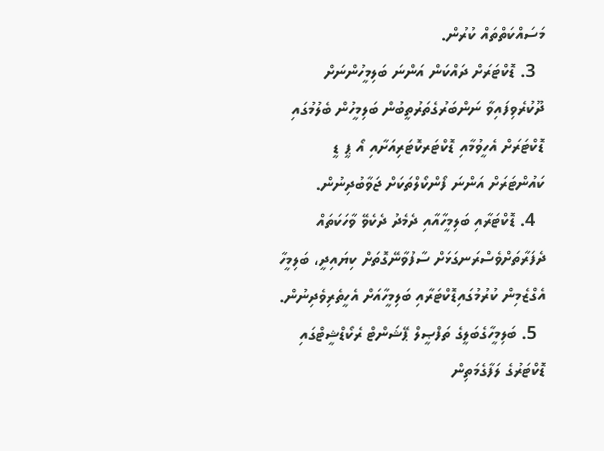މަސައްކަތްތައް ކުރުން.
  3. ޑޮކްޓަރަށް ދައްކަން އަންނަ ބަލިމީހުންނަށް ދޫކުރެވިފައިވާ ނަންބަރުގެތަރުތީބުން ބަލިމީހުން ބެލުމުގައި ޑޮކްޓަރަށް އެހީވުމާއި ޑޮކްޓަރކޮޓަރިއަށާއި އޯ ޕީ ޑީ ކައުންޓަރަށް އަންނަ ފޯންކޯލްތަކަށް ޖަވާބުދިނުން.
  4. ޑޮކްޓަރާއި ބަލިމީހާއާއި ދެމެދު ދެކެވޭ ވާހަކަތައް ދެފަރާތަށްވެސްރަނގަޅަށް ސާފުވާނޭގޮތަށް ކިޔައިދީ، ބަލިމީހާ އެގްޒެމިން ކުރުމުގައިޑޮކްޓަރާއި ބަލިމީހާއަށް އެހީތެރިވެދިނުން.
  5. ބަލިމީހާގެބަލީގެ ތަފްޞީލް ޕޭޝަންޓް ރެކޯޑްޝީޓްގައި ޑޮކްޓަރުގެ ލަފާގެމަތިން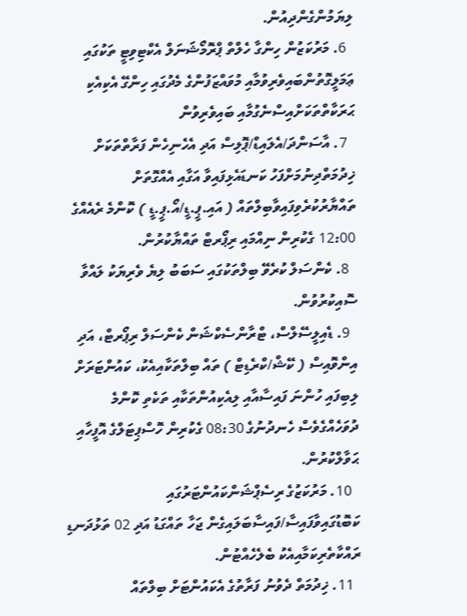ލިޔަމުންގެންދިއުން.
  6. މަރުކަޒުން ހިންގާ ހެލްތް ޕްރޮމޯޝަނަލް އެކްޓިވިޓީ ތަކުގައި ޢަމަލީގޮތުންބައިވެރިވުމާއި މުވައްޒަފުންގެ މެދުގައި ހިންގޭ އެކިއެކި ޙަރަކާތްތަކަށްއިސްނެގުމާއި ބައިވެރިވުން
  7. އާސަންދަ/އެލައިޑް/ޕޮލިސް އަދި އެހެނިހެން ފަރާތްތަކަށް ޚިދުމަތްދިނުމަށްފަހު ކަނޑައެޅިފައިވާ އަގާއި އެއްގޮތަށް ތައްޔާރުކުރެވިފައިވާބިލްތައް ( އައި.ޕީ.ޑީ/އޯ.ޕީ.ޑީ ) ކޮންމެ ރެއެއްގެ 12:00 ގެކުރިން ނިއްމައި ރިޕޯރޓް ތައްޔާކުރުން.
  8. ކެންސަލް ކުރެވޭ ބިލްތަކުގައި ސަބަބު ލިޔެ ވެރިޔަކު ލައްވާ ސޮއިކުރުވުން.
  9. ޑެއިލީސޭލްސް، ޓްރާންސެކްޝަން ކެންސަލް ރިޕޯރޓް، އަދި އިންވޮއިސް ( ކޭޝް/ކްރެޑިޓް ) ތައް ބިލްތަކާއިއެކު، ކައުންޓަރަށް ލިބިފައި ހުންނަ ފައިސާއާއި ލިއެކިއުންތަކާއި ތަކެތި ކޮންމެ ދުވަހެއްގެވެސް ހެނދުނުގެ 08:30 ގެކުރިން ހޮސްޕިޓަލްގެ އޮފީހާއި ޙަވާލްކުރުން.
  10. މަރުކަޒުގެ ރިސެޕްޝަންކައުންޓަރުގައި ކަބޮޑުގައިވާފައިސާ/ފައިސާބަލައިގެން ޖަހާ ތައްގަޑު އަދި 02 ތަޅުދަނޑި ރައްކާތެރިކަމާއިއެކު ބެލެހެއްޓުން.
  11. ޚިދުމަތް ދެވުނު ފަރާތުގެ އެކައުންޓަށް ބިލްތައް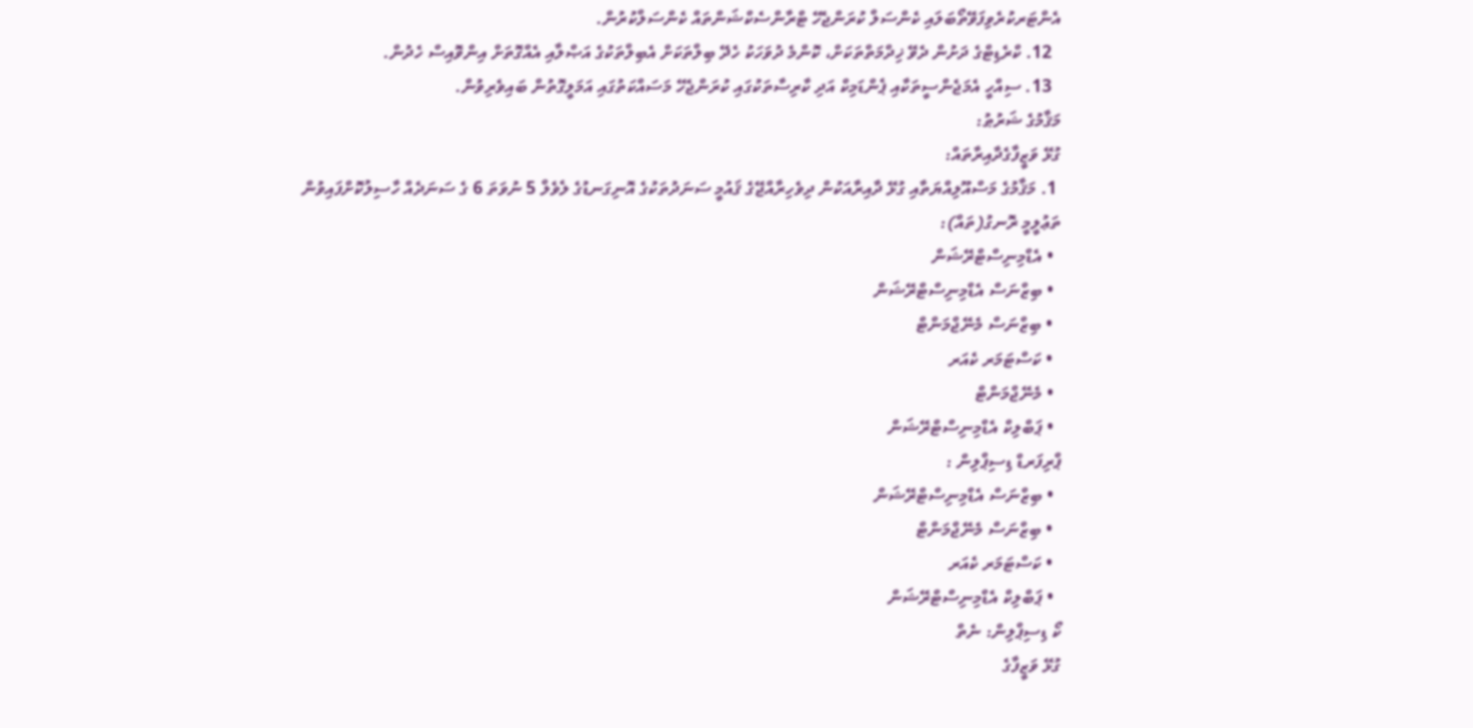އެންޓަރކުރެވިފަވޭތޯބަލައި ކެންސަލް ކުރަންޖެހޭ ޓްރާންސެކްޝަންތައް ކެންސަލްކުރުން.
  12. ކްރެޑިޓްގެ ދަށުން ދެވޭ ޚިދްމަތްތަކަށް، ކޮންމެ ދުވަހަކު ހެދޭ ބިލްތަކަށް އެބިލްތަކުގެ އަޞްލާއި އެއްގޮތަށް އިންވޮއިސް ހެދުން.
  13. ސިއްހީ އެމަޖެންސީތަކާއި ޕެންޑަމިކް އަދި ކާރިސާތަކުގައި ކުރަންޖެހޭ މަސައްކަތުގައި އަމަލީގޮތުން ބައިވެރިވުން.
މަޤާމުގެ ޝަރުޠު:
ގުޅޭ ވަޒީފާގެދާއިރާތައް:
 1. މަޤާމުގެ މަސްއޫލިއްޔަތާއި ގުޅޭ ދާއިރާއަކުން ދިވެހިރާއްޖޭގެ ޤައުމީ ސަނަދުތަކުގެ އޮނިގަނޑުގެ ލެވެލް 5 ނުވަތަ 6 ގެ ސަނަދެއް ހާސިލުކޮށްފައިވުން
ތަޢުލީމީ ރޮނގު(ތައް):
  • އެޑްމިނިސްޓްރޭޝަން
  • ބިޒްނަސް އެޑްމިނިސްޓްރޭޝަން
  • ބިޒްނަސް މެނޭޖްމަންޓް
  • ކަސްޓަމަރ ކެއަރ
  • މެނޭޖްމަންޓް
  • ޕަބްލިކް އެޑްމިނިސްޓްރޭޝަން
ޕްރިފަރޑް ޑިސިޕްލިން :
  • ބިޒްނަސް އެޑްމިނިސްޓްރޭޝަން
  • ބިޒްނަސް މެނޭޖްމަންޓް
  • ކަސްޓަމަރ ކެއަރ
  • ޕަބްލިކް އެޑްމިނިސްޓްރޭޝަން
ކޯ ޑިސިޕްލިން: ނެތް
ގުޅޭ ވަޒީފާގެ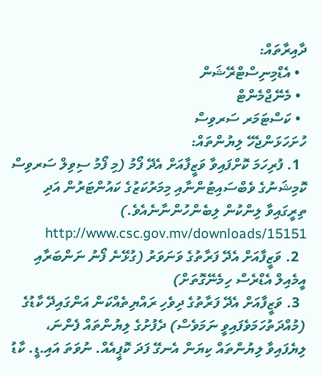ދާއިރާތައް:
  • އެޑްމިނިސްޓްރޭޝަން
  • މެނޭޖްމެންޓް
  • ކަސްޓަމަރ ސަރވިސް
ހުށަހަޅަންޖެހޭ ލިޔުންތައް:
  1. ފުރިހަމަ ކޮށްފައިވާ ވަޒީފާއަށް އެދޭ ފޯމު (މި ފޯމު ސިވިލް ސަރވިސް ކޮމިޝަނުގެ ވެބްސައިޓުންނާއި މިމަރުކަޒުގެ ކައުންޓަރުން އަދި ތިރީގައިވާ ލިންކުން ލިބެންހުންނާނެއެވެ.)  http://www.csc.gov.mv/downloads/15151
  2. ވަޒީފާއަށް އެދޭ ފަރާތުގެ ވަނަވަރު (ގުޅޭނެ ފޯނު ނަންބަރާއި އީމެއިލް އެޑްރެސް ހިމެނޭގޮތަށް)
  3. ވަޒީފާއަށް އެދޭ ފަރާތުގެ ދިވެހި ރައްޔިތެއްކަން އަންގައިދޭ ކާޑުގެ (މުއްދަތުހަމަވެފައިވީ ނަމަވެސް) ދެފުށުގެ ލިޔުންތައް ފެންނަ، ލިޔެފައިވާ ލިޔުންތައް ކިޔަން އެނގޭ ފަދަ ކޮޕީއެއް. ނުވަތަ އައި.ޑީ. ކާޑު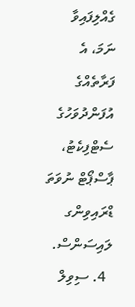ގެއްލިފައިވާ  ނަމަ، އެ ފަރާތެއްގެ އުފަންދުވަހުގެ ސެޓްފިކެޓު، ޕާސްޕޯޓް ނުވަތަ ޑްރައިވިންގ ލައިސަންސް.
  4. ސިވިލް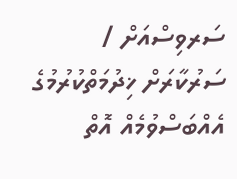ސަރވިސްއަށް / ސަރުކާރަށް ޚިދުމަތްކުރުމުގެ އެއްބަސްވުމެއް އޮތް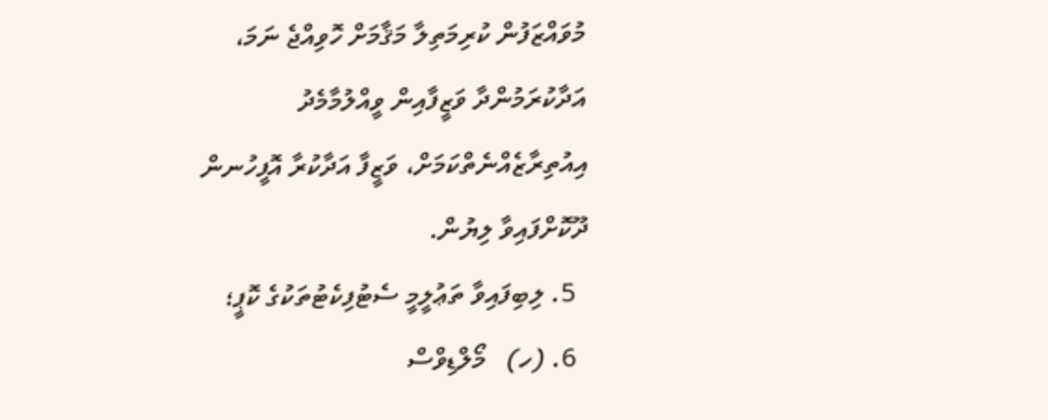މުވައްޒަފުން ކުރިމަތިލާ މަޤާމަށް ހޮވިއްޖެ ނަމަ، އަދާކުރަމުންދާ ވަޒީފާއިން ވީއްލުމާމެދު އިއުތިރާޒެއްނެތްކަމަށް، ވަޒީފާ އަދާކުރާ އޮފީހުނން ދޫކޮށްފައިވާ ލިޔުން.
  5. ލިބިފައިވާ ތަޢުލީމީ ސެޓުފިކެޓުތަކުގެ ކޮޕީ؛
  6. (ހ)   މޯލްޑިވްސް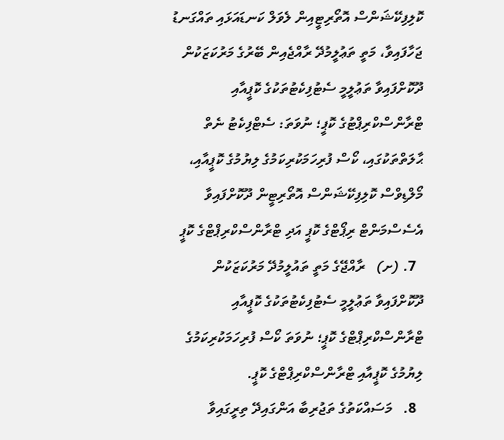ކޮލިފިކޭޝަންސް އޮތޯރިޓީއިން ލެވަލް ކަނޑައަޅައި ތައްގަނޑު ޖަހާފައިވާ، މަތީ ތަޢުލީމުދޭ ރާއްޖެއިން ބޭރުގެ މަރުކަޒަކުން ދޫކޮށްފައިވާ ތަޢުލީމީ ސެޓުފިކެޓުތަކުގެ ކޮޕީއާއި ޓްރާންސްކްރިޕްޓުގެ ކޮޕީ؛ ނުވަތަ: ސެޓްފިކެޓު ނެތް ޙާލަތްތަކުގައި، ކޯސް ފުރިހަމަކުރިކަމުގެ ލިޔުމުގެ ކޮޕީއާއި، މޯލްޑިވްސް ކޮލިފިކޭޝަންސް އޮތޯރިޓީން ދޫކޮށްފައިވާ އެސެސްމަންޓް ރިޕޯޓްގެ ކޮޕީ އަދި ޓްރާންސްކްރިޕްޓްގެ ކޮޕީ
  7. (ށ)   ރާއްޖޭގެ މަތީ ތައުލީމުދޭ މަރުކަޒަކުން ދޫކޮށްފައިވާ ތަޢުލީމީ ސެޓުފިކެޓުތަކުގެ ކޮޕީއާއި ޓްރާންސްކްރިޕްޓްގެ ކޮޕީ؛ ނުވަތަ ކޯސް ފުރިހަމަކުރިކަމުގެ ލިޔުމުގެ ކޮޕީއާއި ޓްރާންސްކްރިޕްޓްގެ ކޮޕީ.
  8.   މަސައްކަތުގެ ތަޖުރިބާ އަންގައިދޭ ތިރީގައިވާ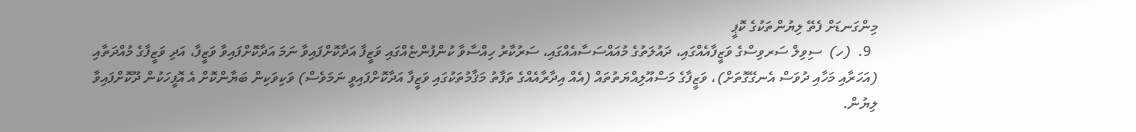މިންގަނޑަށް ފެތޭ ލިޔުންތަކުގެ ކޮޕީ
  9.  (ހ)  ސިވިލް ސަރވިސްގެ ވަޒީފާއެއްގައި، ދައުލަތުގެ މުއައްސަސާއެއްގައި، ސަރުކާރު ހިއްސާވާ ކުންފުންޏެއްގައި ވަޒީފާ އަދާކޮށްފައިވާ ނަމަ އަދާކޮށްފައިވާ ވަޒީފާ، އަދި ވަޒީފާގެ މުއްދަތާއި (އަހަރާއި މަހާއި ދުވަސް އެނގޭގޮތަށް)، ވަޒީފާގެ މަސްއޫލިއްޔަތުތައް (އެއް އިދާރާއެއްގެ ތަފާތު މަޤާމުތަކުގައި ވަޒީފާ އަދާކޮށްފައިވީ ނަމަވެސް) ވަކިވަކިން ބަޔާންކޮށް އެ އޮފީހަކުން ދޫކޮށްފައިވާ ލިޔުން.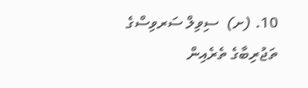10. (ށ)  ސިވިލް ސަރވިސްގެ ތަޖުރިބާގެ ތެރެއިން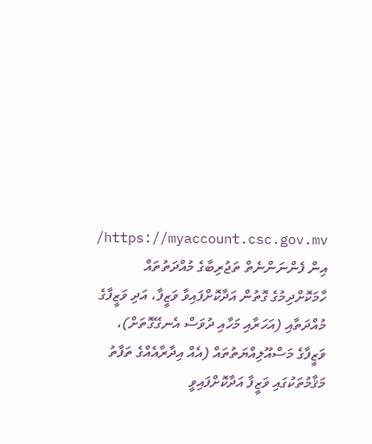https://myaccount.csc.gov.mv/  އިން ފެންނަންނެތް ތަޖުރިބާގެ މުއްދަތުތައް ހާމަކޮށްދިމުގެ ގޮތުން އަދާކޮށްފައިވާ ވަޒީފާ، އަދި ވަޒީފާގެ މުއްދަތާއި (އަހަރާއި މަހާއި ދުވަސް އެނގޭގޮތަށް)، ވަޒީފާގެ މަސްއޫލިއްޔަތުތައް (އެއް އިދާރާއެއްގެ ތަފާތު މަޤާމުތަކުގައި ވަޒީފާ އަދާކޮށްފައިވީ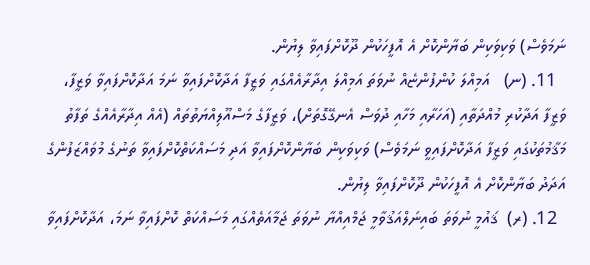ނަމަވެސް) ވަކިވަކިން ބަޔާންކޮށް އެ އޮފީހަކުން ދޫކޮށްފައިވާ ލިޔުން.
  11. (ނ)   އަމިއްލަ ކުންފުންޏެއް ނުވަތަ އަމިއްލަ އިދާރާއެއްގައި ވަޒީފާ އަދާކޮށްފައިވާ ނަމަ އަދާކޮށްފައިވާ ވަޒީފާ، ވަޒީފާ އަދާކުރި މުއްދަތާއި (އަހަރާއި މަހާއި ދުވަސް އެނގޭގޮތަށް)، ވަޒީފާގެ މަސްއޫލިއްޔަތުތައް (އެއް އިދާރާއެއްގެ ތަފާތު މަޤާމުތަކުގައި ވަޒީފާ އަދާކޮށްފައިވީ ނަމަވެސް) ވަކިވަކިން ބަޔާންކޮށްފައިވާ އަދި މަސައްކަތްކޮށްފައިވާ ތަނުގެ މުވައްޒަފުންގެ އަދަދު ބަޔާންކޮށް އެ އޮފީހަކުން ދޫކޮށްފައިވާ ލިޔުން.
  12. (ރ)  ޤައުމީ ނުވަތަ ބައިނަލްއަޤުވާމީ ޖަމްއިއްޔާ ނުވަތަ ޖަމާއަތެއްގައި މަސައްކަތް ކޮށްފައިވާ ނަމަ، އަދާކޮށްފައިވާ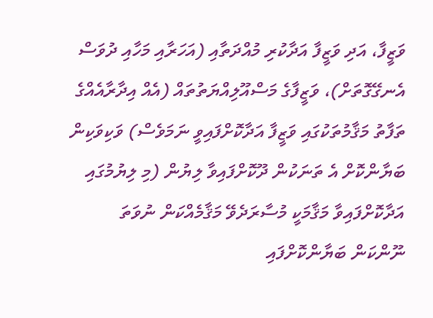ވަޒީފާ، އަދި ވަޒީފާ އަދާކުރި މުއްދަތާއި (އަހަރާއި މަހާއި ދުވަސް އެނގޭގޮތަށް)، ވަޒީފާގެ މަސްއޫލިއްޔަތުތައް (އެއް އިދާރާއެއްގެ ތަފާތު މަޤާމުތަކުގައި ވަޒީފާ އަދާކޮށްފައިވީ ނަމަވެސް) ވަކިވަކިން ބަޔާންކޮށް އެ ތަނަކުން ދޫކޮށްފައިވާ ލިޔުން (މި ލިޔުމުގައި އަދާކޮށްފައިވާ މަޤާމަކީ މުސާރަދެވޭ މަޤާމެއްކަން ނުވަތަ ނޫންކަން ބަޔާންކޮށްފައި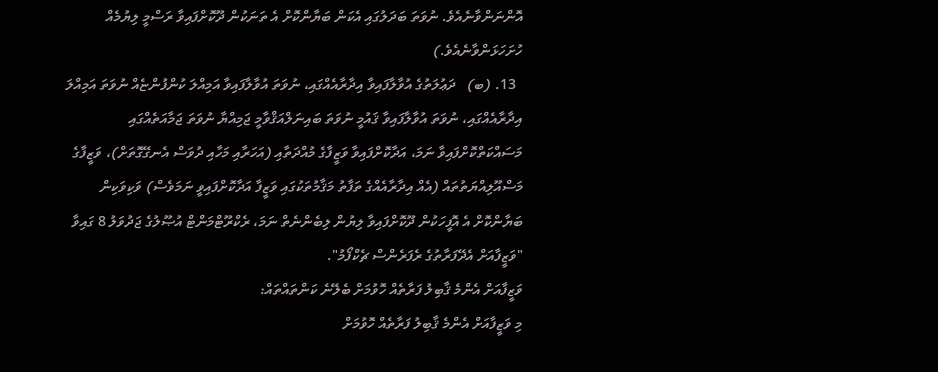އޮންނަންވާނެއެވެ. ނުވަތަ ބަދަލުގައި އެކަން ބަޔާންކޮށް އެ ތަނަކުން ދޫކޮށްފައިވާ ރަސްމީ ލިޔުމެއް ހުށަހަޅަންވާނެއެވެ.)
  13. (ބ)   ދަޢުލަތުގެ އުވާލާފައިވާ އިދާރާއެއްގައި، ނުވަތަ އުވާލާފައިވާ އަމިއްލަ ކުންފުންޏެއް ނުވަތަ އަމިއްލަ އިދާރާއެއްގައި، ނުވަތަ އުވާލާފައިވާ ޤައުމީ ނުވަތަ ބައިނަލްއަޤްވާމީ ޖަމިއްޔާ ނުވަތަ ޖަމާއަތެއްގައި މަސައްކަތްކޮށްފައިވާ ނަމަ، އަދާކޮށްފައިވާ ވަޒީފާގެ މުއްދަތާއި (އަހަރާއި މަހާއި ދުވަސް އެނގޭގޮތަށް)، ވަޒީފާގެ މަސްއޫލިއްޔަތުތައް (އެއް އިދާރާއެއްގެ ތަފާތު މަޤާމުތަކުގައި ވަޒީފާ އަދާކޮށްފައިވީ ނަމަވެސް) ވަކިވަކިން ބަޔާންކޮށް އެ އޮފީހަކުން ދޫކޮށްފައިވާ ލިޔުން ލިބެންނެތް ނަމަ، ރެކްރޫޓްމަންޓް އުޞޫލުގެ ޖަދުވަލު 8 ގައިވާ "ވަޒީފާއަށް އެދޭފަރާތުގެ ރެފަރެންސް ޗެކްފޯމު".
ވަޒީފާއަށް އެންމެ ޤާބިލު ފަރާތެއް ހޮވުމަށް ބެލޭނެ ކަންތައްތައް:
މި ވަޒީފާއަށް އެންމެ ޤާބިލު ފަރާތެއް ހޮވުމަށް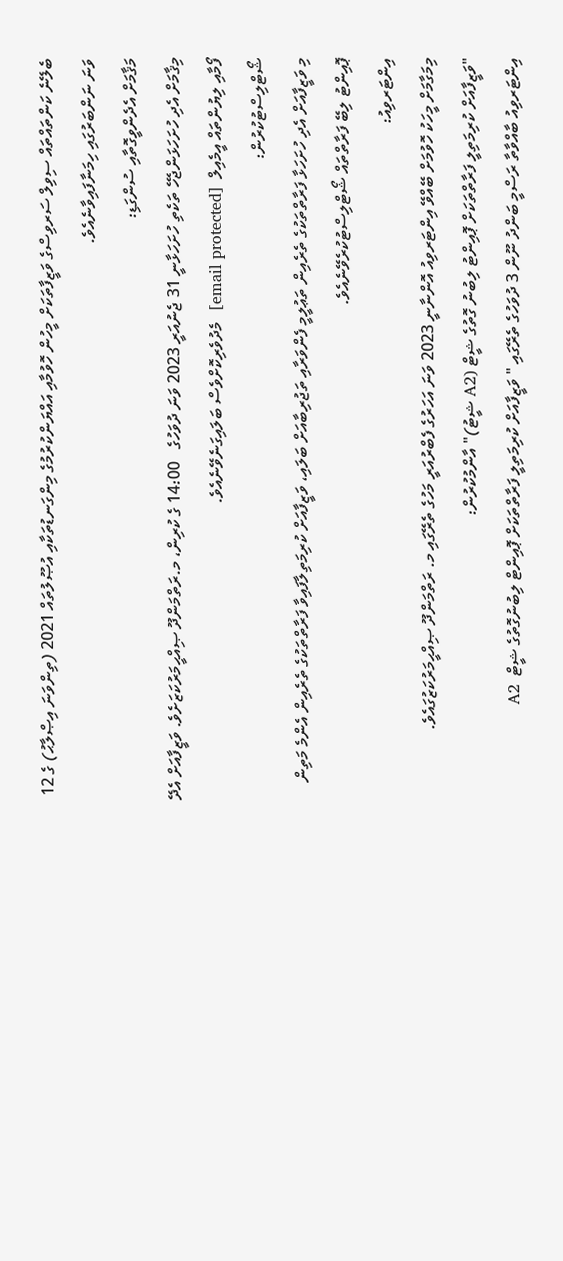ބެލޭނެ ކަންތައްތައް ސިވިލް ސަރވިސްގެ ވަޒީފާތަކަށް މީހުން ހޮވުމާއި އައްޔަންކުރުމުގެ މިންގަނޑުތަކާއި އުޞޫލުތައް 2021 (ތިންވަނަ އިޞްލާޙު) ގެ 12 ވަނަ ނަންބަރުގައި ހިމަނާފައިވާނެއެވެ.
މަޤާމަށް އެދެންވީގޮތާއި ސުންގަޑި:
މިޤާމަށް އެދި ހުށަހަޅަންޖެހޭ ތަކެތި ހުށަހަޅާނީ 31 ޖެނުއަރީ 2023 ވަނަ ދުވަހުގެ   14:00 ގެ ކުރިން، މ.ރަތްމަންދޫ ޞިއްޙީމަރުކަޒަށެވެ. ވަޒީފާއަށް އެދޭ ފޯމާއި ލިޔުންތައް އީމެއިލް  [email protected]  މެދުވެރިކޮށްވެސް ބަލައިގަނެވޭނެއެވެ.
ޝޯޓްލިސްޓުކުރުން:
މި ވަޒީފާއަށް އެދި ހުށަހަޅާ ފަރާތްތަކުގެ ތެރެއިން ތަޢުލީމީ ފެންވަރާއި ތަޖުރިބާއަށް ބަލައި، ވަޒީފާއަށް ކުރިމަތިލާފައިވާ ފަރާތްތަކުގެ ތެރެއިން އެންމެ މަތިން ޕޮއިންޓު ލިބޭ ފަރާތްތައް ޝޯޓްލިސްޓުކުރެވޭނެއެވެ.
އިންޓަރވިއު:
މިމަގާމަށް މީހަކު ހޮވުމަށް ބޭއްވޭ އިންޓަރވިއު އޮންނާނީ 2023 ވަނަ އަހަރުގެ ފެބްރުއަރީ މަހުގެ ތެރޭގައި މ. ރަތްމަންދޫ ޞިއްޙީމަރުކަޒުގައެވެ.
"ވަޒީފާއަށް ކުރިމަތިލީ ފަރާތްތަކަށް ޕޮއިންޓު ލިބުނު ގޮތުގެ ޝީޓް (A2 ޝީޓު)" އާންމުކުރުން:
އިންޓަރވިއު ބާއްވާތާ ރަސްމީ ބަންދު ނޫން 3 ދުވަހުގެ ތެރޭގައި " ވަޒީފާއަށް ކުރިމަތިލީ ފަރާތްތަކަށް ޕޮއިންޓް ލިބުނުގޮތުގެ ޝީޓް  A2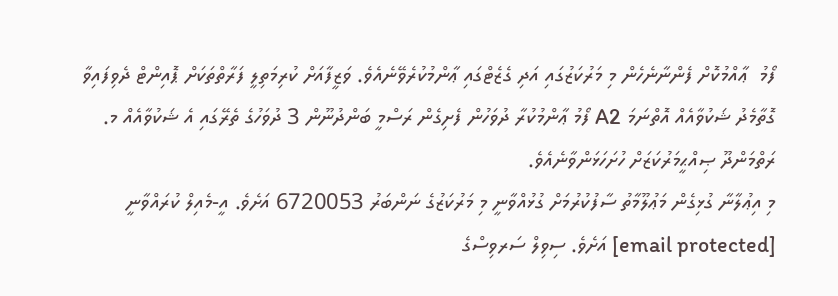ފޯމު  ޢާއްމުކޮށް ފެންނާނެހެން މި މަރުކަޒުގައި އަދި ގެޒެޓްގައި ޢާންމުކުރެވޭނެއެވެ. ވަޒީފާއަށް ކުރިމަތިލީ ފަރާތްތަކަށް ޕޮއިންޓް ދެވިފައިވާ ގޮތާމެދު ޝަކުވާއެއް އޮތްނަމަ A2 ފޯމު ޢާންމުކުރާ ދުވަހުން ފެށިގެން ރަސްމީ ބަންދުނޫން 3 ދުވަހުގެ ތެރޭގައި އެ ޝަކުވާއެއް މ. ރަތްމަންދޫ ޞިއްޙީމަރުކަޒަށް ހުށަހަޅަންވާނެއެވެ.
މި އިޢުލާނާ ގުޅިގެން މަޢުލޫމާތު ސާފުކުރުމަށް ގުޅުއްވާނީ މި މަރުކަޒުގެ ނަންބަރު 6720053 އަށެވެ. އީ-މެއިލް ކުރައްވާނީ  [email protected] އަށެވެ. ސިވިލް ސަރވިސްގެ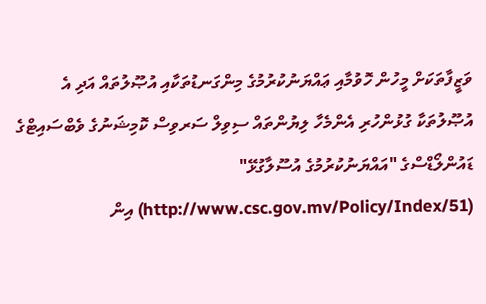ވަޒީފާތަކަށް މީހުން ހޮވުމާއި ޢައްޔަނުކުރުމުގެ މިންގަނޑުތަކާއި އުޞޫލުތައް އަދި އެ އުޞޫލުތަކާ ގުޅުންހުރި އެންމެހާ ލިޔުންތައް ސިވިލް ސަރވިސް ކޮމިޝަނުގެ ވެބްސައިޓްގެ ޑައުންލޯޑްސްގެ "އައްޔަނުކުރުމުގެ އުސޫލާގުޅޭ" (http://www.csc.gov.mv/Policy/Index/51) އިން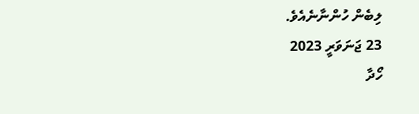ލިބެން ހުންނާނެއެވެ.
23 ޖަނަވަރީ 2023
ހޯދާ